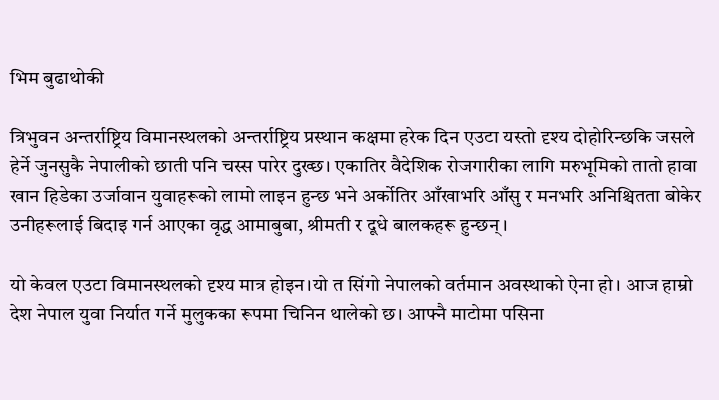भिम बुढाथोकी

त्रिभुवन अन्तर्राष्ट्रिय विमानस्थलको अन्तर्राष्ट्रिय प्रस्थान कक्षमा हरेक दिन एउटा यस्तो दृश्य दोहोरिन्छकि जसले हेर्ने जुनसुकै नेपालीको छाती पनि चस्स पारेर दुख्छ। एकातिर वैदेशिक रोजगारीका लागि मरुभूमिको तातो हावा खान हिडेका उर्जावान युवाहरूको लामो लाइन हुन्छ भने अर्कोतिर आँखाभरि आँसु र मनभरि अनिश्चितता बोकेर उनीहरूलाई बिदाइ गर्न आएका वृद्ध आमाबुबा, श्रीमती र दूधे बालकहरू हुन्छन्।

यो केवल एउटा विमानस्थलको दृश्य मात्र होइन।यो त सिंगो नेपालको वर्तमान अवस्थाको ऐना हो। आज हाम्रो देश नेपाल युवा निर्यात गर्ने मुलुकका रूपमा चिनिन थालेको छ। आफ्नै माटोमा पसिना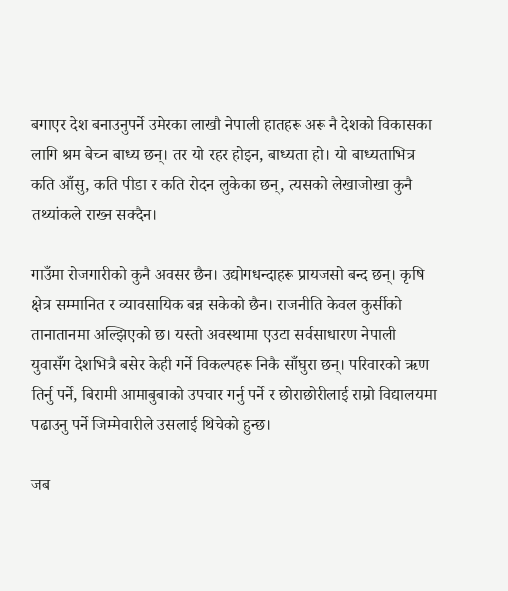बगाएर देश बनाउनुपर्ने उमेरका लाखौ नेपाली हातहरू अरू नै देशको विकासका लागि श्रम बेच्न बाध्य छन्। तर यो रहर होइन, बाध्यता हो। यो बाध्यताभित्र कति आँसु, कति पीडा र कति रोदन लुकेका छन्, त्यसको लेखाजोखा कुनै तथ्यांकले राख्न सक्दैन।

गाउँमा रोजगारीको कुनै अवसर छैन। उद्योगधन्दाहरू प्रायजसो बन्द छन्। कृषि क्षेत्र सम्मानित र व्यावसायिक बन्न सकेको छैन। राजनीति केवल कुर्सीको तानातानमा अल्झिएको छ। यस्तो अवस्थामा एउटा सर्वसाधारण नेपाली युवासँग देशभित्रै बसेर केही गर्ने विकल्पहरू निकै साँघुरा छन्। परिवारको ऋण तिर्नु पर्ने, बिरामी आमाबुबाको उपचार गर्नु पर्ने र छोराछोरीलाई राम्रो विद्यालयमा पढाउनु पर्ने जिम्मेवारीले उसलाई थिचेको हुन्छ।

जब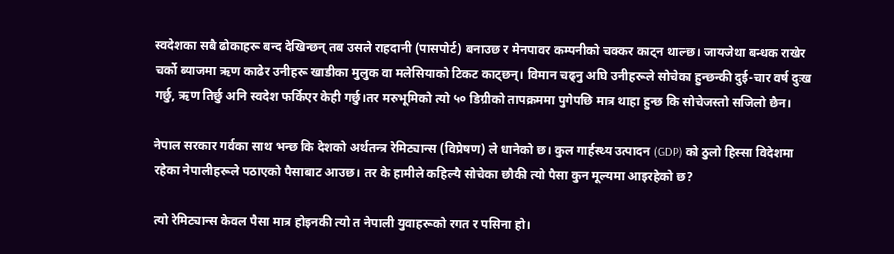स्वदेशका सबै ढोकाहरू बन्द देखिन्छन् तब उसले राहदानी (पासपोर्ट) बनाउछ र मेनपावर कम्पनीको चक्कर काट्न थाल्छ। जायजेथा बन्धक राखेर चर्को ब्याजमा ऋण काढेर उनीहरू खाडीका मुलुक वा मलेसियाको टिकट काट्छन्। विमान चढ्नु अघि उनीहरूले सोचेका हुन्छन्की दुई-चार वर्ष दुःख गर्छु, ऋण तिर्छु अनि स्वदेश फर्किएर केही गर्छु।तर मरुभूमिको त्यो ५० डिग्रीको तापक्रममा पुगेपछि मात्र थाहा हुन्छ कि सोचेजस्तो सजिलो छैन।

नेपाल सरकार गर्वका साथ भन्छ कि देशको अर्थतन्त्र रेमिट्यान्स (विप्रेषण) ले धानेको छ। कुल गार्हस्थ्य उत्पादन (GDP) को ठुलो हिस्सा विदेशमा रहेका नेपालीहरूले पठाएको पैसाबाट आउछ। तर के हामीले कहिल्यै सोचेका छौकी त्यो पैसा कुन मूल्यमा आइरहेको छ?

त्यो रेमिट्यान्स केवल पैसा मात्र होइनकी त्यो त नेपाली युवाहरूको रगत र पसिना हो।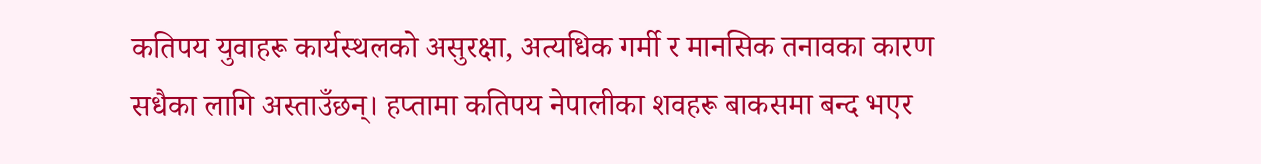कतिपय युवाहरू कार्यस्थलको असुरक्षा, अत्यधिक गर्मी र मानसिक तनावका कारण सधैका लागि अस्ताउँछन्। हप्तामा कतिपय नेपालीका शवहरू बाकसमा बन्द भएर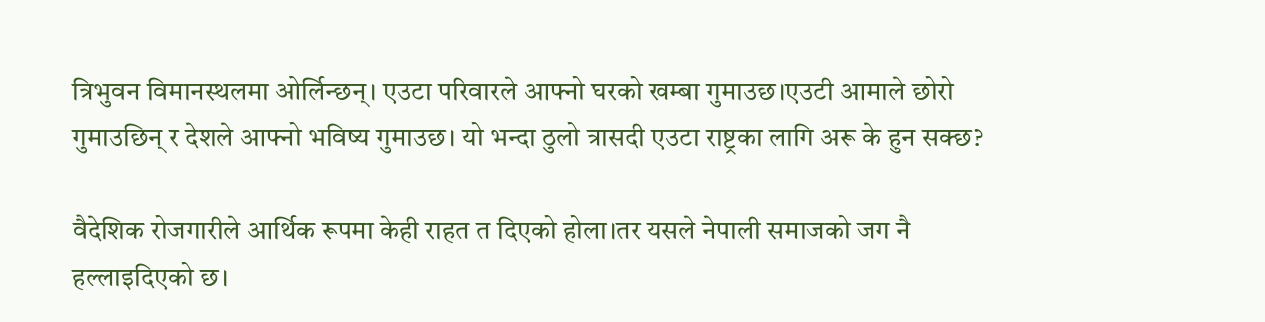त्रिभुवन विमानस्थलमा ओर्लिन्छन्। एउटा परिवारले आफ्नो घरको खम्बा गुमाउछ।एउटी आमाले छोरो गुमाउछिन् र देशले आफ्नो भविष्य गुमाउछ। यो भन्दा ठुलो त्रासदी एउटा राष्ट्रका लागि अरू के हुन सक्छ?

वैदेशिक रोजगारीले आर्थिक रूपमा केही राहत त दिएको होला।तर यसले नेपाली समाजको जग नै हल्लाइदिएको छ।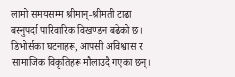लामो समयसम्म श्रीमान्-श्रीमती टाढा बस्नुपर्दा पारिवारिक विखण्डन बढेको छ। डिभोर्सका घटनाहरू, आपसी अविश्वास र सामाजिक विकृतिहरू मौलाउदै गएका छन्।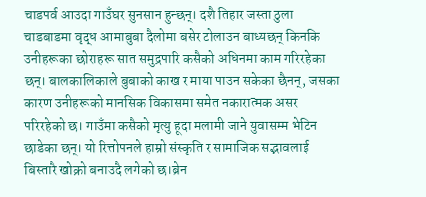चाडपर्व आउदा गाउँघर सुनसान हुन्छन्। दशै तिहार जस्ता ठुला चाडबाडमा वृद्ध आमाबुबा दैलोमा बसेर टोलाउन बाध्यछन् किनकि उनीहरूका छोराहरू सात समुद्रपारि कसैको अधिनमा काम गरिरहेका छन्। बालकालिकाले बुबाको काख र माया पाउन सकेका छैनन्, जसका कारण उनीहरूको मानसिक विकासमा समेत नकारात्मक असर परिरहेको छ। गाउँमा कसैको मृत्यु हूदा मलामी जाने युवासम्म भेटिन छाडेका छन्। यो रित्तोपनले हाम्रो संस्कृति र सामाजिक सद्भावलाई बिस्तारै खोक्रो बनाउदै लगेको छ।ब्रेन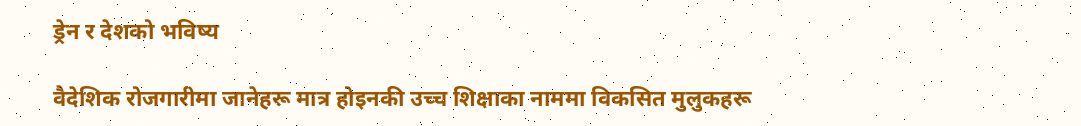ड्रेन र देशको भविष्य

वैदेशिक रोजगारीमा जानेहरू मात्र होइनकी उच्च शिक्षाका नाममा विकसित मुलुकहरू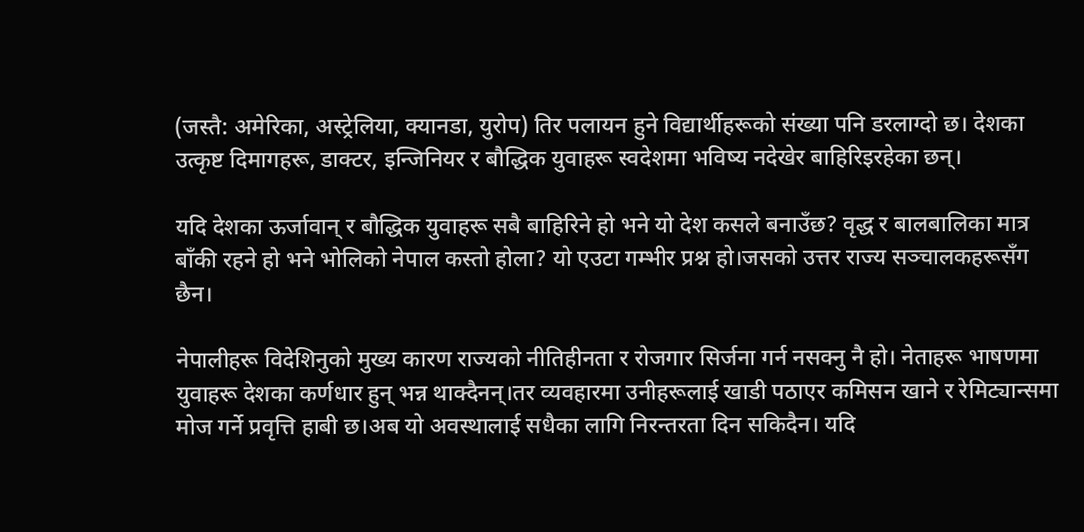(जस्तै: अमेरिका, अस्ट्रेलिया, क्यानडा, युरोप) तिर पलायन हुने विद्यार्थीहरूको संख्या पनि डरलाग्दो छ। देशका उत्कृष्ट दिमागहरू, डाक्टर, इन्जिनियर र बौद्धिक युवाहरू स्वदेशमा भविष्य नदेखेर बाहिरिइरहेका छन्।

यदि देशका ऊर्जावान् र बौद्धिक युवाहरू सबै बाहिरिने हो भने यो देश कसले बनाउँछ? वृद्ध र बालबालिका मात्र बाँकी रहने हो भने भोलिको नेपाल कस्तो होला? यो एउटा गम्भीर प्रश्न हो।जसको उत्तर राज्य सञ्चालकहरूसँग छैन।

नेपालीहरू विदेशिनुको मुख्य कारण राज्यको नीतिहीनता र रोजगार सिर्जना गर्न नसक्नु नै हो। नेताहरू भाषणमा युवाहरू देशका कर्णधार हुन् भन्न थाक्दैनन्।तर व्यवहारमा उनीहरूलाई खाडी पठाएर कमिसन खाने र रेमिट्यान्समा मोज गर्ने प्रवृत्ति हाबी छ।अब यो अवस्थालाई सधैका लागि निरन्तरता दिन सकिदैन। यदि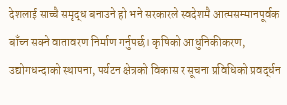देशलाई साच्चै समृद्ध बनाउने हो भने सरकारले स्वदेशमै आत्मसम्मानपूर्वक बाँच्न सक्ने वातावरण निर्माण गर्नुपर्छ। कृषिको आधुनिकीकरण, उद्योगधन्दाको स्थापना, पर्यटन क्षेत्रको विकास र सूचना प्रविधिको प्रवर्द्धन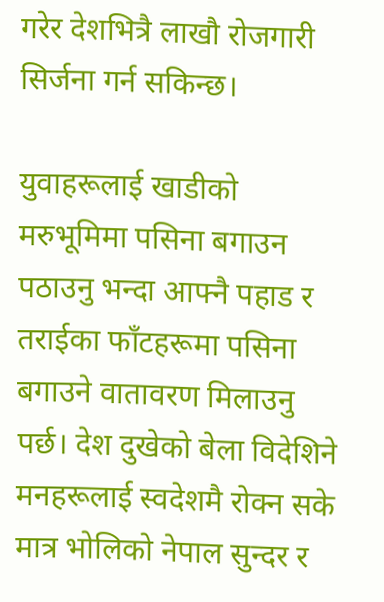गरेर देशभित्रै लाखौ रोजगारी सिर्जना गर्न सकिन्छ।

युवाहरूलाई खाडीको मरुभूमिमा पसिना बगाउन पठाउनु भन्दा आफ्नै पहाड र तराईका फाँटहरूमा पसिना बगाउने वातावरण मिलाउनु पर्छ। देश दुखेको बेला विदेशिने मनहरूलाई स्वदेशमै रोक्न सके मात्र भोलिको नेपाल सुन्दर र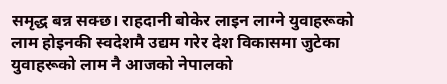समृद्ध बन्न सक्छ। राहदानी बोकेर लाइन लाग्ने युवाहरूको लाम होइनकी स्वदेशमै उद्यम गरेर देश विकासमा जुटेका युवाहरूको लाम नै आजको नेपालको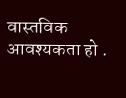वास्तविक आवश्यकता हो .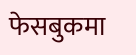फेसबुकमा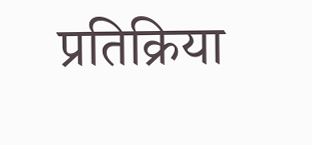प्रतिक्रिया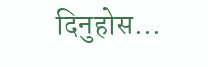दिनुहोस...